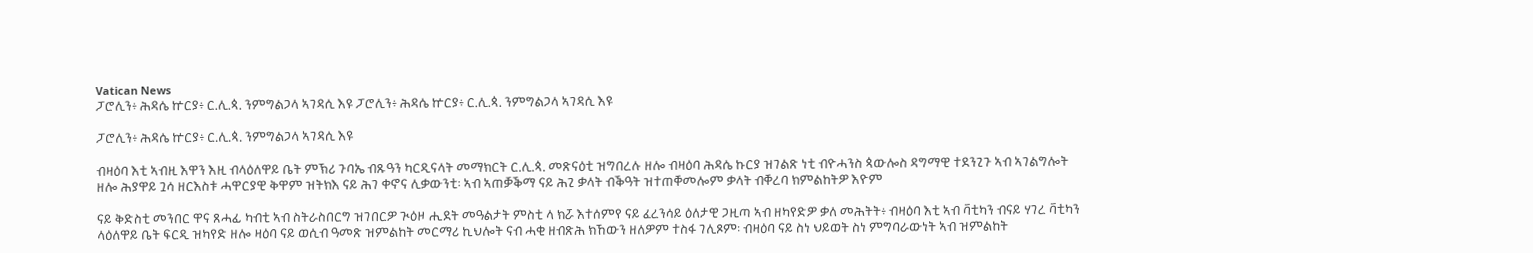Vatican News
ፓሮሊን፥ ሕዳሴ ኵርያ፥ ር.ሊ.ጳ. ንምግልጋላ ኣገዳሲ እዩ ፓሮሊን፥ ሕዳሴ ኵርያ፥ ር.ሊ.ጳ. ንምግልጋላ ኣገዳሲ እዩ

ፓሮሊን፥ ሕዳሴ ኵርያ፥ ር.ሊ.ጳ. ንምግልጋላ ኣገዳሲ እዩ

ብዛዕባ እቲ ኣብዚ እዋን እዚ ብላዕለዋይ ቤት ምኽሪ ጉባኤ ብጹዓን ካርዲናላት መማክርት ር.ሊ.ጳ. መጽናዕቲ ዝግበረሉ ዘሎ ብዛዕባ ሕዳሴ ኩርያ ዝገልጽ ነቲ ብዮሓንስ ጳውሎስ ዳግማዊ ተደንጊጉ ኣብ ኣገልግሎት ዘሎ ሕያዋይ ጓሳ ዘርእስቱ ሓዋርያዊ ቅዋም ዝትክእ ናይ ሕገ ቀኖና ሊቃውንቲ፡ ኣብ ኣጠቓቕማ ናይ ሕጊ ቃላት ብቕዓት ዝተጠቐመሎም ቃላት ብቐረባ ክምልከትዎ እዮም

ናይ ቅድስቲ መንበር ዋና ጸሓፊ ካብቲ ኣብ ስትራስበርግ ዝገበርዎ ጒዕዞ ሒደት መዓልታት ምስቲ ላ ክሯ እተሰምየ ናይ ፈረንሳይ ዕለታዊ ጋዚጣ ኣብ ዘካየድዎ ቃለ መሕትት፥ ብዛዕባ እቲ ኣብ ቫቲካን ብናይ ሃገረ ቫቲካን ላዕለዋይ ቤት ፍርዲ ዝካየድ ዘሎ ዛዕባ ናይ ወሲብ ዓመጽ ዝምልከት መርማሪ ኪህሎት ናብ ሓቂ ዘብጽሕ ክኸውን ዘለዎም ተስፋ ገሊጾም፡ ብዛዕባ ናይ ስነ ህይወት ስነ ምግባራውነት ኣብ ዝምልከት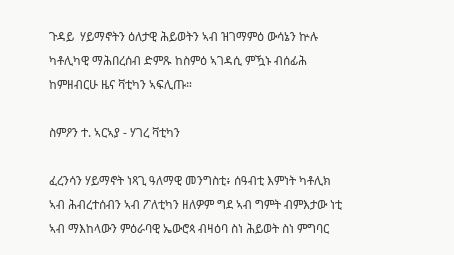ጉዳይ  ሃይማኖትን ዕለታዊ ሕይወትን ኣብ ዝገማምዕ ውሳኔን ኵሉ ካቶሊካዊ ማሕበረሰብ ድምጹ ከስምዕ ኣገዳሲ ምዃኑ ብሰፊሕ ከምዘብርሁ ዜና ቫቲካን ኣፍሊጡ።

ስምዖን ተ. ኣርኣያ - ሃገረ ቫቲካን

ፈረንሳን ሃይማኖት ነጻጊ ዓለማዊ መንግስቲ፥ ሰዓብቲ እምነት ካቶሊክ ኣብ ሕብረተሰብን ኣብ ፖለቲካን ዘለዎም ግደ ኣብ ግምት ብምእታው ነቲ ኣብ ማእከላውን ምዕራባዊ ኤውሮጳ ብዛዕባ ስነ ሕይወት ስነ ምግባር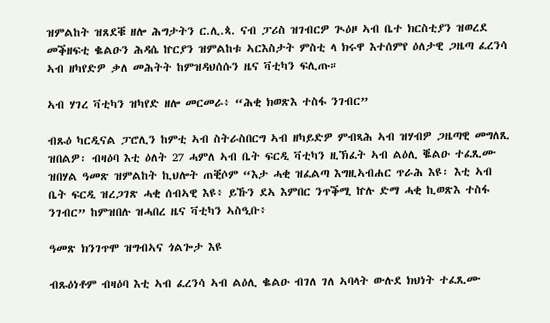ዝምልከት ዝጸደቑ ዘሎ ሕግታትን ር.ሊ.ጳ. ናብ ፓሪስ ዝገብርዎ ጒዕዞ ኣብ ቤተ ክርስቲያን ዝወረደ መቕዘፍቲ ቈልዑን ሕዳሴ ኵርያን ዝምልከቱ ኣርእስታት ምስቲ ላ ክሩዋ እተሰምየ ዕለታዊ ጋዜጣ ፈረንሳ ኣብ ዘካየድዎ ቃለ መሕትት ከምዝዳህሰሱን ዜና ቫቲካን ፍሊጡ።

ኣብ ሃገረ ቫቲካን ዝካየድ ዘሎ መርመራ፥ “ሕቂ ክወጽእ ተስፋ ንገብር”

ብጹዕ ካርዲናል ፓሮሊን ከምቲ ኣብ ስትራስበርግ ኣብ ዘካይድዎ ምብጻሕ ኣብ ዝሃብዎ ጋዜጣዊ መግለጺ ዝበልዎ፡ ብዛዕባ እቲ ዕለት 27 ሓምለ ኣብ ቤት ፍርዲ ቫቲካን ዚኽፈት ኣብ ልዕሊ ቘልዑ ተፈጺሙ ዝበሃል ዓመጽ ዝምልከት ኪህሎት ጠቒሶም “እታ ሓቂ ዝፈልጣ እግዚኣብሐር ጥራሕ እዩ፡ እቲ ኣብ ቤት ፍርዲ ዝረጋገጽ ሓቂ ሰብኣዊ እዩ፥ ይኹን ደኣ እምበር ንጥቕሚ ኵሉ ድማ ሓቂ ኪወጽእ ተስፋ ንገብር” ከምዝበሉ ዝሓበረ ዜና ቫቲካን ኣስዒቡ፥

ዓመጽ ክንገጥሞ ዝግብኣና ጎልጐታ እዩ

ብጹዕነቶም ብዛዕባ እቲ ኣብ ፈረንሳ ኣብ ልዕሊ ቈልዑ ብገለ ገለ ኣባላት ውሉደ ክህነት ተፈጺሙ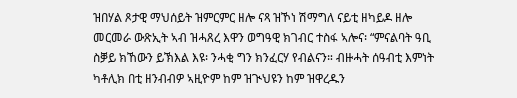ዝበሃል ጾታዊ ማህሰይት ዝምርምር ዘሎ ናጻ ዝኾነ ሽማግለ ናይቲ ዘካይዶ ዘሎ መርመራ ውጽኢት ኣብ ዝሓጸረ እዋን ወግዓዊ ክገብር ተስፋ ኣሎና፡ “ምናልባት ዓቢ ስቓይ ክኸውን ይኽእል እዩ፡ ንሓቂ ግን ክንፈርሃ የብልናን። ብዙሓት ሰዓብቲ እምነት ካቶሊክ በቲ ዘንብብዎ ኣዚዮም ከም ዝጒህዩን ከም ዝዋረዱን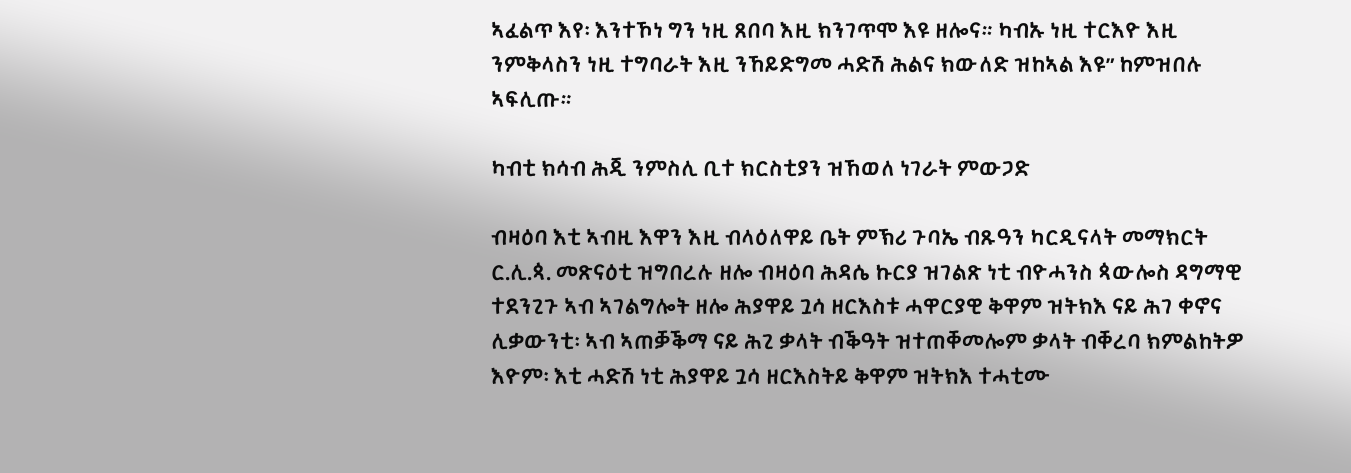ኣፈልጥ እየ፡ እንተኾነ ግን ነዚ ጸበባ እዚ ክንገጥሞ እዩ ዘሎና። ካብኡ ነዚ ተርእዮ እዚ ንምቅላስን ነዚ ተግባራት እዚ ንኸይድግመ ሓድሽ ሕልና ክውለድ ዝከኣል እዩ” ከምዝበሉ ኣፍሊጡ።

ካብቲ ክሳብ ሕጂ ንምስሊ ቢተ ክርስቲያን ዝኸወለ ነገራት ምውጋድ

ብዛዕባ እቲ ኣብዚ እዋን እዚ ብላዕለዋይ ቤት ምኽሪ ጉባኤ ብጹዓን ካርዲናላት መማክርት ር.ሊ.ጳ. መጽናዕቲ ዝግበረሉ ዘሎ ብዛዕባ ሕዳሴ ኩርያ ዝገልጽ ነቲ ብዮሓንስ ጳውሎስ ዳግማዊ ተደንጊጉ ኣብ ኣገልግሎት ዘሎ ሕያዋይ ጓሳ ዘርእስቱ ሓዋርያዊ ቅዋም ዝትክእ ናይ ሕገ ቀኖና ሊቃውንቲ፡ ኣብ ኣጠቓቕማ ናይ ሕጊ ቃላት ብቕዓት ዝተጠቐመሎም ቃላት ብቐረባ ክምልከትዎ እዮም፡ እቲ ሓድሽ ነቲ ሕያዋይ ጓሳ ዘርእስትይ ቅዋም ዝትክእ ተሓቲሙ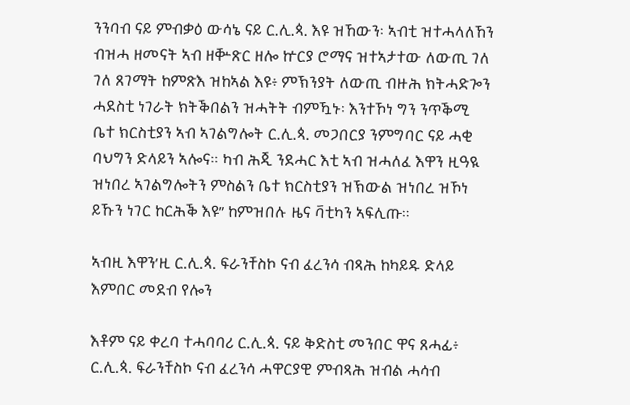ንንባብ ናይ ምብቃዕ ውሳኔ ናይ ር.ሊ.ጳ. እዩ ዝኸውን፡ ኣብቲ ዝተሓላለኸን ብዝሓ ዘመናት ኣብ ዘቝጽር ዘሎ ኵርያ ሮማና ዝተኣታተው ለውጢ ገለ ገለ ጸገማት ከምጽእ ዝከኣል እዩ፥ ምኽንያት ለውጢ ብዙሕ ክትሓድጐን ሓደስቲ ነገራት ክትቕበልን ዝሓትት ብምዃኑ፡ እንተኾነ ግን ንጥቕሚ ቤተ ክርስቲያን ኣብ ኣገልግሎት ር.ሊ.ጳ. መጋበርያ ንምግባር ናይ ሓቂ ባህግን ድላይን ኣሎና። ካብ ሕጂ ንደሓር እቲ ኣብ ዝሓለፈ እዋን ዚዓዪ ዝነበረ ኣገልግሎትን ምስልን ቤተ ክርስቲያን ዝኽውል ዝነበረ ዝኾነ ይኹን ነገር ከርሕቕ እዩ” ከምዝበሉ ዜና ቫቲካን ኣፍሊጡ።

ኣብዚ እዋን’ዚ ር.ሊ.ጳ. ፍራንቸስኮ ናብ ፈረንሳ ብጻሕ ከካይዱ ድላይ እምበር መደብ የሎን

እቶም ናይ ቀረባ ተሓባባሪ ር.ሊ.ጳ. ናይ ቅድስቲ መንበር ዋና ጸሓፊ፥ ር.ሊ.ጳ. ፍራንቸስኮ ናብ ፈረንሳ ሓዋርያዊ ምብጻሕ ዝብል ሓሳብ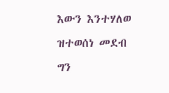እውን እንተሃለወ ዝተወሰነ መደብ ግን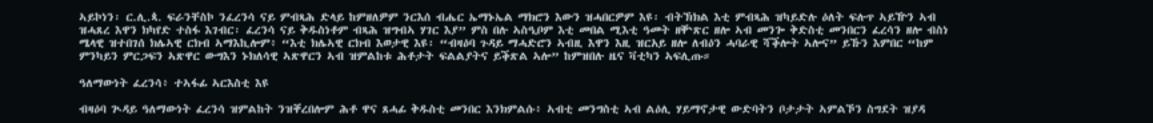ኣይኮነን፡ ር.ሊ.ጳ. ፍራንቸስኮ ንፈረንሳ ናይ ምብጻሕ ድላይ ከምዘለዎም ንርእሰ ብሔር ኤማኑኤል ማክሮን እውን ዝሓበርዎም እዩ፡ ብትኽክል እቲ ምብጻሕ ዝካይድሉ ዕለት ፍሉጥ ኣይዅን ኣብ ዝሓጸረ እዋን ክካየድ ተስፋ እገብር፡ ፈረንሳ ናይ ቅዱስነቶም ብጻሕ ዝግብኣ ሃገር እያ” ምስ በሉ ኣስዒቦም እቲ መበል ሚእቲ ዓመት ዘቝጽር ዘሎ ኣብ መንጐ ቅድስቲ መንበርን ፈረሳን ዘሎ ብስነ ሜላዊ ዝተበገሰ ክሌኣዊ ርክብ ኣማእኪሎም፥ “እቲ ክሌኣዊ ርክብ እወታዊ እዩ፡ “ብዛዕባ ጉዳይ ማሓድሮን ኣብዚ እዋን እዚ ዝርአይ ዘሎ ለብዕን ሓባራዊ ሻቕሎት ኣሎና” ይኹን እምበር “ከም ምንካይን ምርጋፍን ኣጽዋር ውግእን ኑክለሳዊ ኣጽዋርን ኣብ ዝምልከቱ ሕቶታት ፍልልያትና ይቕጽል ኣሎ” ከምዝበሉ ዜና ቫቲካን ኣፍሊጡ።

ዓለማውነት ፈረንሳ፥ ተኣፋፊ ኣርእስቲ እዩ

ብዛዕባ ጒዳይ ዓለማውነት ፈረንሳ ዝምልከት ንዝቐረበሎም ሕቶ ዋና ጸሓፊ ቅዱስቲ መንበር እንክምልሱ፥ ኣብቲ መንግስቲ ኣብ ልዕሊ ሃይማኖታዊ ውድባትን ቦታታት ኣምልኾን ስግደት ዝያዳ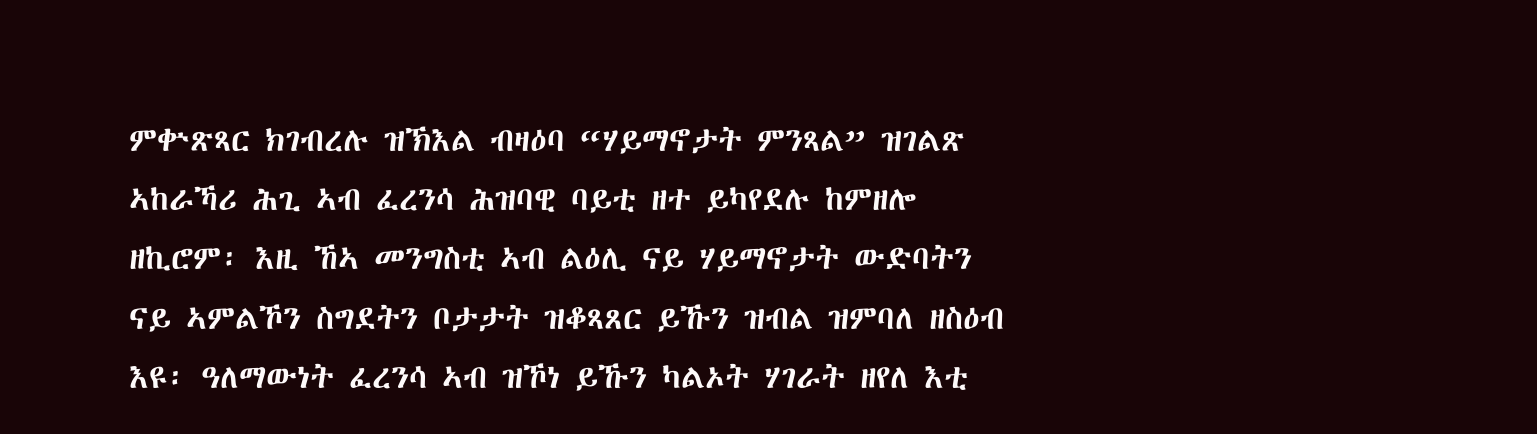ምቍጽጻር ክገብረሉ ዝኽእል ብዛዕባ “ሃይማኖታት ምንጻል” ዝገልጽ ኣከራኻሪ ሕጊ ኣብ ፈረንሳ ሕዝባዊ ባይቲ ዘተ ይካየደሉ ከምዘሎ ዘኪሮም፡ እዚ ኸኣ መንግስቲ ኣብ ልዕሊ ናይ ሃይማኖታት ውድባትን ናይ ኣምልኾን ስግደትን ቦታታት ዝቆጻጸር ይኹን ዝብል ዝምባለ ዘስዕብ እዩ፡ ዓለማውነት ፈረንሳ ኣብ ዝኾነ ይኹን ካልኦት ሃገራት ዘየለ እቲ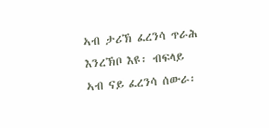ኣብ ታሪኽ ፈረንሳ ጥራሕ እንረኽቦ እዩ፡ ብፍላይ ኣብ ናይ ፈረንሳ ሰውራ፡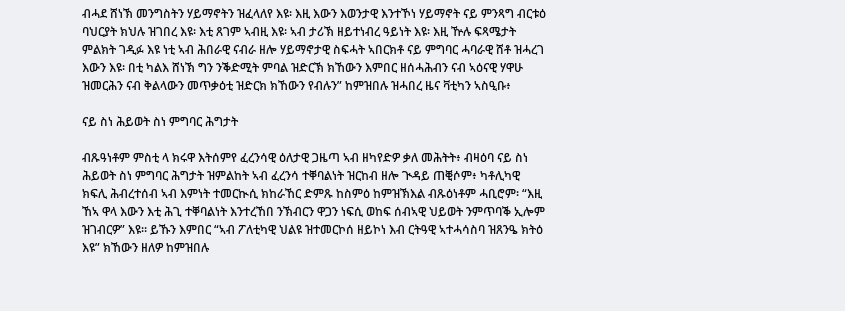ብሓደ ሸነኽ መንግስትን ሃይማኖትን ዝፈላለየ እዩ፡ እዚ እውን እወንታዊ እንተኾነ ሃይማኖት ናይ ምንጻግ ብርቱዕ ባህርያት ክህሉ ዝገበረ እዩ፡ እቲ ጸገም ኣብዚ እዩ፡ ኣብ ታሪኽ ዘይተነብረ ዓይነት እዩ፡ እዚ ዅሉ ፍጻሜታት ምልክት ገዲፉ እዩ ነቲ ኣብ ሕበራዊ ናብራ ዘሎ ሃይማኖታዊ ስፍሓት ኣበርክቶ ናይ ምግባር ሓባራዊ ሸቶ ዝሓረገ እውን እዩ፡ በቲ ካልእ ሸነኽ ግን ንቕድሚት ምባል ዝድርኽ ክኸውን እምበር ዘሰሓሕብን ናብ ኣዕናዊ ሃዋሁ ዝመርሕን ናብ ቅልላውን መጥቃዕቲ ዝድርክ ክኸውን የብሉን” ከምዝበሉ ዝሓበረ ዜና ቫቲካን ኣስዒቡ፥

ናይ ስነ ሕይወት ስነ ምግባር ሕግታት

ብጹዓነቶም ምስቲ ላ ክሩዋ እትሰምየ ፈረንሳዊ ዕለታዊ ጋዜጣ ኣብ ዘካየድዎ ቃለ መሕትት፥ ብዛዕባ ናይ ስነ ሕይወት ስነ ምግባር ሕግታት ዝምልከት ኣብ ፈረንሳ ተቐባልነት ዝርከብ ዘሎ ጒዳይ ጠቒሶም፥ ካቶሊካዊ ክፍሊ ሕብረተሰብ ኣብ እምነት ተመርኲሲ ክከራኸር ድምጹ ከስምዕ ከምዝኽእል ብጹዕነቶም ሓቢሮም፡ “እዚ ኸኣ ዋላ እውን እቲ ሕጊ ተቐባልነት እንተረኸበ ንኽብርን ዋጋን ነፍሲ ወከፍ ሰብኣዊ ህይወት ንምጥባቕ ኢሎም ዝገብርዎ” እዩ። ይኹን እምበር “ኣብ ፖለቲካዊ ህልዩ ዝተመርኮሰ ዘይኮነ እብ ርትዓዊ ኣተሓሳስባ ዝጸንዔ ክትዕ እዩ” ክኸውን ዘለዎ ከምዝበሉ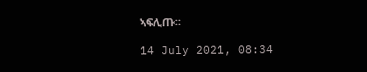ኣፍሊጡ።

14 July 2021, 08:34